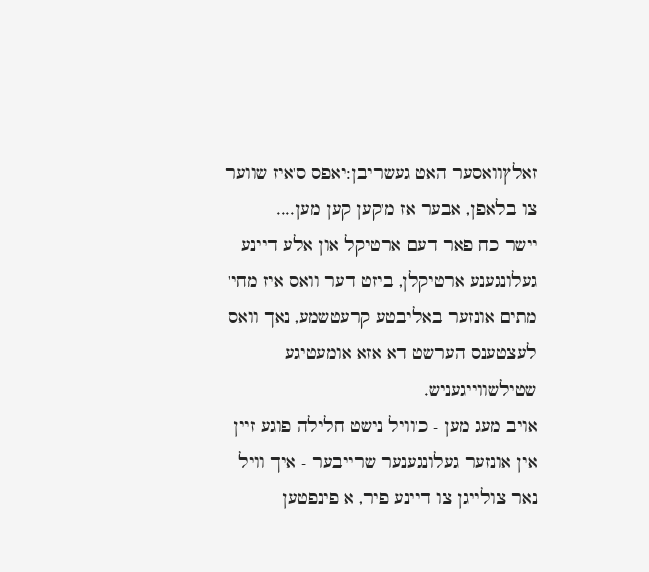זאלץוואסער האט געשריבן:יאפס ס'איז שווער צו בלאפן, אבער אז מ'קען קען מען....
יישר כח פאר דעם ארטיקל און אלע דיינע געלונגענע ארטיקלן, ביזט דער וואס איז מחי' מתים אונזער באליבטע קרעטשמע, נאך וואס לעצטענס הערשט דא אזא אומעטיגע שטילשווייגעניש.
אויב מעג מען - כ'וויל נישט חלילה פוגע זיין אין אונזער געלונגענער שרייבער - איך וויל נאר צולייגן צו דיינע פיר, א פינפטען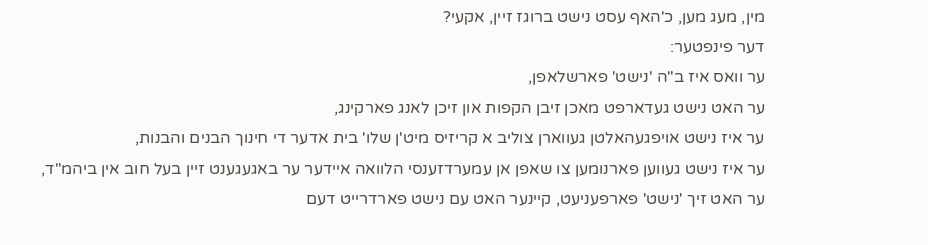מין, מעג מען, כ'האף עסט נישט ברוגז זיין, אקעי?
דער פינפטער:
ער וואס איז ב"ה 'נישט' פארשלאפן,
ער האט נישט געדארפט מאכן זיבן הקפות און זיכן לאנג פארקינג,
ער איז נישט אויפגעהאלטן געווארן צוליב א קריזיס מיט'ן שלו' בית אדער די חינוך הבנים והבנות,
ער איז נישט געווען פארנומען צו שאפן אן עמערדזענסי הלוואה איידער ער באגעגענט זיין בעל חוב אין ביהמ"ד,
ער האט זיך 'נישט' פארפעניעט, קיינער האט עם נישט פארדרייט דעם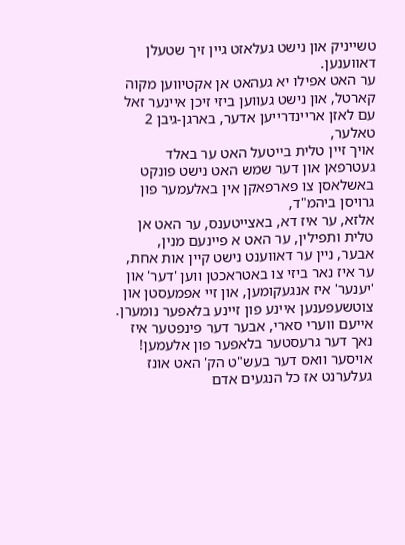טשייניק און נישט געלאזט גיין זיך שטעלן דאווענען.
ער האט אפילו יא געהאט אן אקטיווען מקוה קארטל, און נישט געווען ביזי זיכן איינער זאל עם לאזן אריינדרייען אדער, בארגן-גיבן 2 טאלער,
אויך זיין טלית בייטעל האט ער באלד געטרפאן און דער שמש האט נישט פונקט באשלאסן צו פארפאקן אין באלעמער פון גרויסן ביהמ"ד,
אלזא, ער איז דא, באצייטענס, ער האט אן טלית ותפילין, ער האט א פיינעם מנין,
אבער, ניין ער דאווענט נישט קיין אות אחת,
ער איז נאר ביזי צו באטראכטן ווען 'דער' און 'יענער' איז אנגעקומען, און זיי אפמעסטן און צוטשעפענען איינע פון זיינע בלאפער נומערן.
אייעם ווערי סארי, אבער דער פינפטער איז נאך דער גרעסטער בלאפער פון אלעמען!
אויסער וואס דער בעש"ט הק' האט אונז געלערנט אז כל הנגעים אדם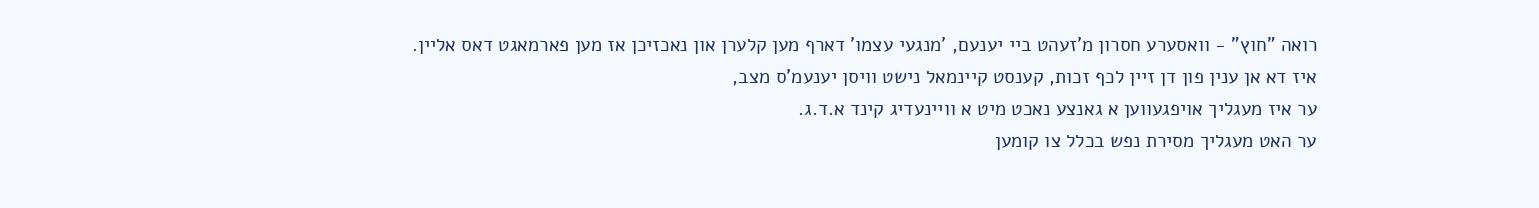רואה "חוץ" - וואסערע חסרון מ'זעהט ביי יענעם, 'מנגעי עצמו' דארף מען קלערן און נאכזיכן אז מען פארמאגט דאס אליין.
איז דא אן ענין פון דן זיין לכף זכות, קענסט קיינמאל נישט וויסן יענעמ'ס מצב,
ער איז מעגליך אויפגעווען א גאנצע נאכט מיט א וויינעדיג קינד א.ד.ג.
ער האט מעגליך מסירת נפש בכלל צו קומען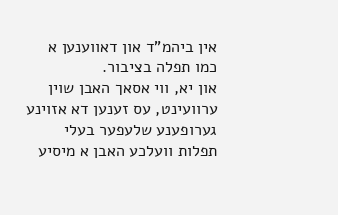אין ביהמ"ד און דאווענען א כמו תפלה בציבור.
און יא, ווי אסאך האבן שוין ערוועינט, עס זענען דא אזוינע גערופענע שלעפער בעלי תפלות וועלכע האבן א מיסיע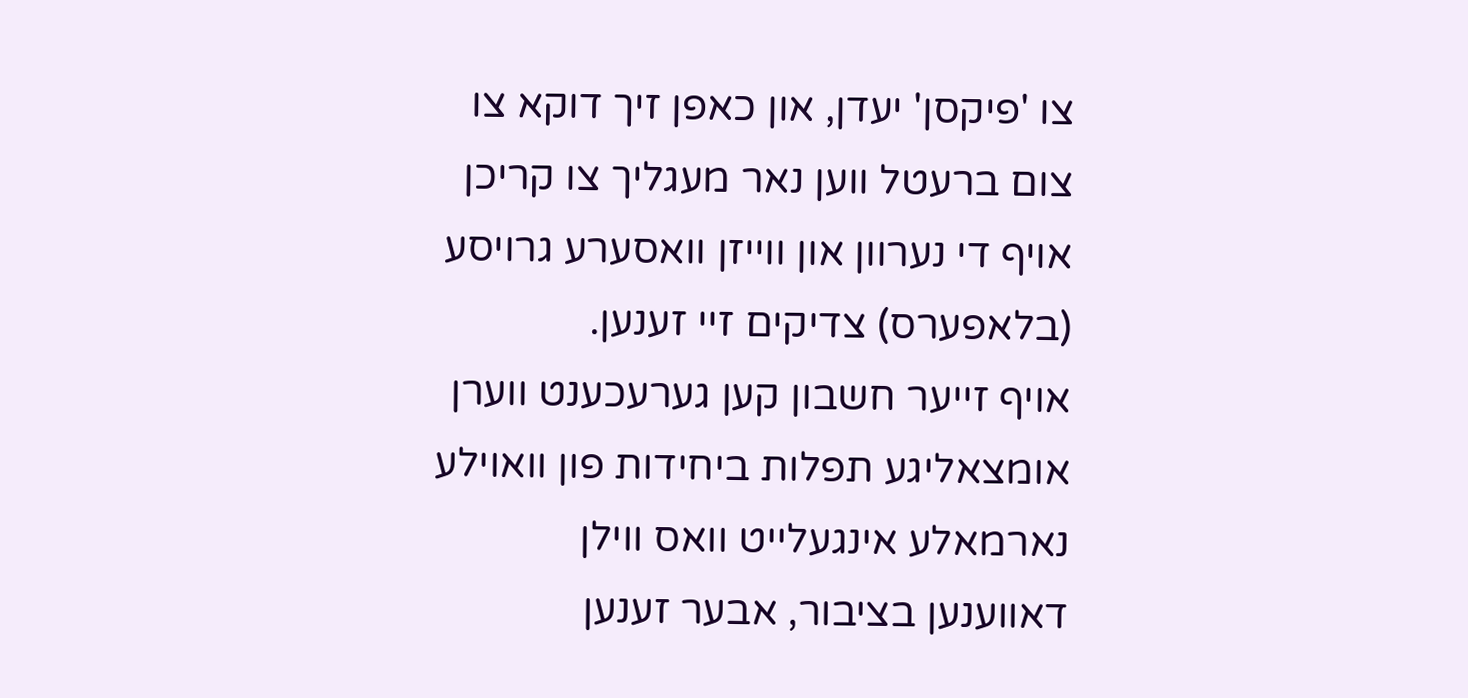צו 'פיקסן' יעדן, און כאפן זיך דוקא צו צום ברעטל ווען נאר מעגליך צו קריכן אויף די נערוון און ווייזן וואסערע גרויסע (בלאפערס) צדיקים זיי זענען.
אויף זייער חשבון קען גערעכענט ווערן אומצאליגע תפלות ביחידות פון וואוילע נארמאלע אינגעלייט וואס ווילן דאווענען בציבור, אבער זענען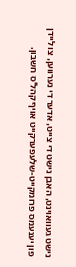נישט געוואוינט, האבן נישט די צייט, אדער די נערווען, צו ליידן פון יענעמס פרומקייט-שלעפערקייט אויף קהל'ס חשבון.